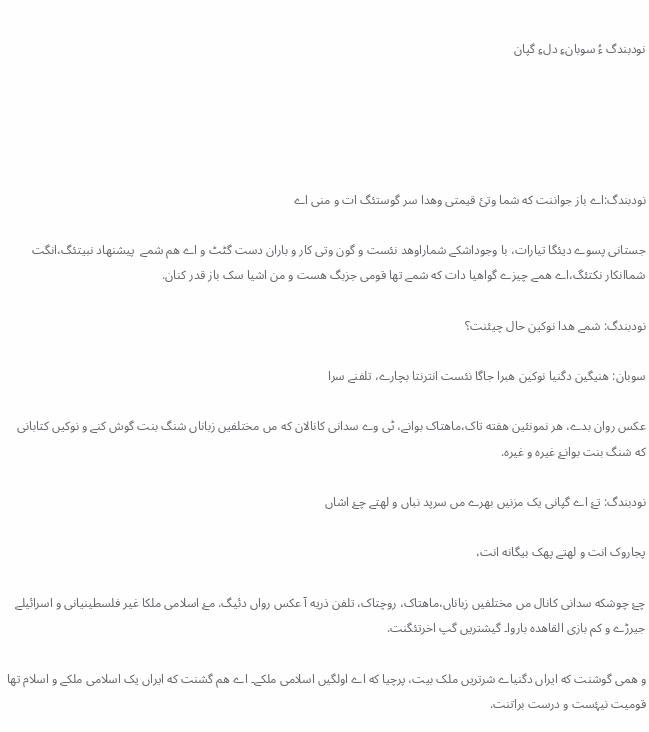نودبندگ ءُ سوبانءِ دلءِ گپان





نودبندگ:اے باز جواننت که شما وتئ قیمتی وھدا سر گوستئگ ات و منی اے

جستانی پسوے دیئگا تیارات، با وجوداشکے شماراوھد نئست و گون وتی کار و باران دست گٹٹ و اے ھم شمے  پیشنهاد نبیتئگ،انگت شماانکار نکتئگ،اے ھمے چیزے گواھیا دات که شمے تها قومی جزبگ ھست و من اشیا سک باز قدر کنان.

نودبندگ: شمے ھدا نوکین حال چیئنت؟

سوبان: ھنیگین دگنیا نوکین ھبرا جاگا نئست انترنتا بچارے، تلفنے سرا

عکس روان بدے، ھر نمونئین ھفته تاک،ماھتاک بوانے، ٹی وے سدانی کانالان که مں مختلفیں زباناں شنگ بنت گوش کنے و نوکیں کتابانی که شنگ بنت بوانۓ غیرہ و غیرہ.

نودبندگ: تۓ اے گپانی یک مزنیں بهرے مں سرپد نباں و لهتے چۓ اشاں

پجاروک انت و لهتے پهک بیگانه انت،

چۓ چوشکه سدانی کانال مں مختلفیں زباناں،ماھتاک، روچتاک، تلفن ذریه آ عکس رواں دئیگ. مۓ اسلامی ملکا غیر فلسطینیانی و اسرائیلے جیرڑے و کم بازی القاھدہ باروا۔ گیشتریں گپ اخرتئگنت.

و ھمی گوشنت که ایراں دگنیاے شرتریں ملک بیت، پرچیا که اے اولگیں اسلامی ملکے۔ اے ھم گشنت که ایراں یک اسلامی ملکے و اسلام تها قومیت نیۂست و درست براتنت.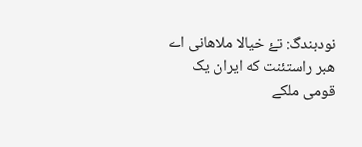نودبندگ: تۓ خیالا ملاھانی اے ھبر راستئنت که ایران یک قومی ملکے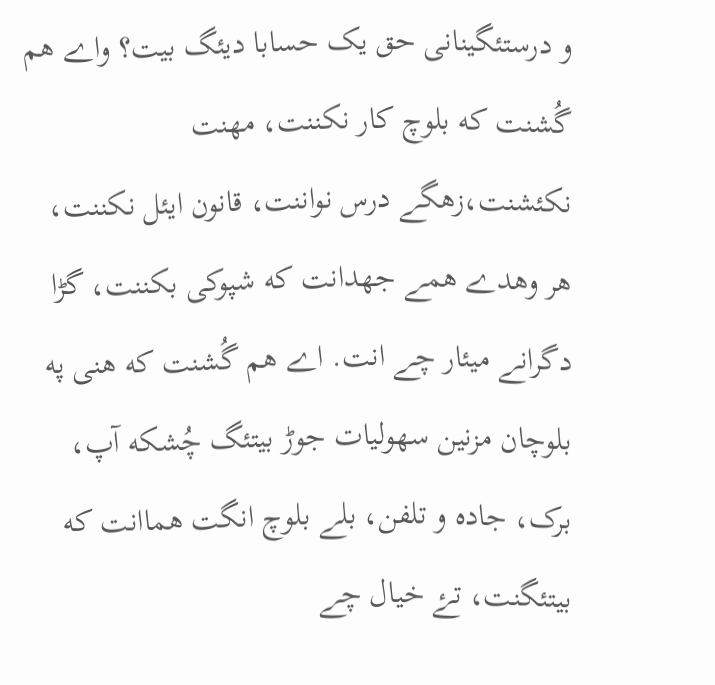و درستئگینانی حق یک حسابا دیئگ بیت؟ واے ھم گُشنت که بلوچ کار نکننت، مهنت نکئشنت،زھگے درس نواننت، قانون ایئل نکننت، ھر وھدے ھمے جهدانت که شپوکی بکننت، گڑا دگرانے میئار چے انت. اے ھم گُشنت که ھنی په بلوچان مزنین سهولیات جوڑ بیتئگ چُشکه آپ، برک، جادہ و تلفن، بلے بلوچ انگت ھماانت که بیتئگنت، تۓ خیال چے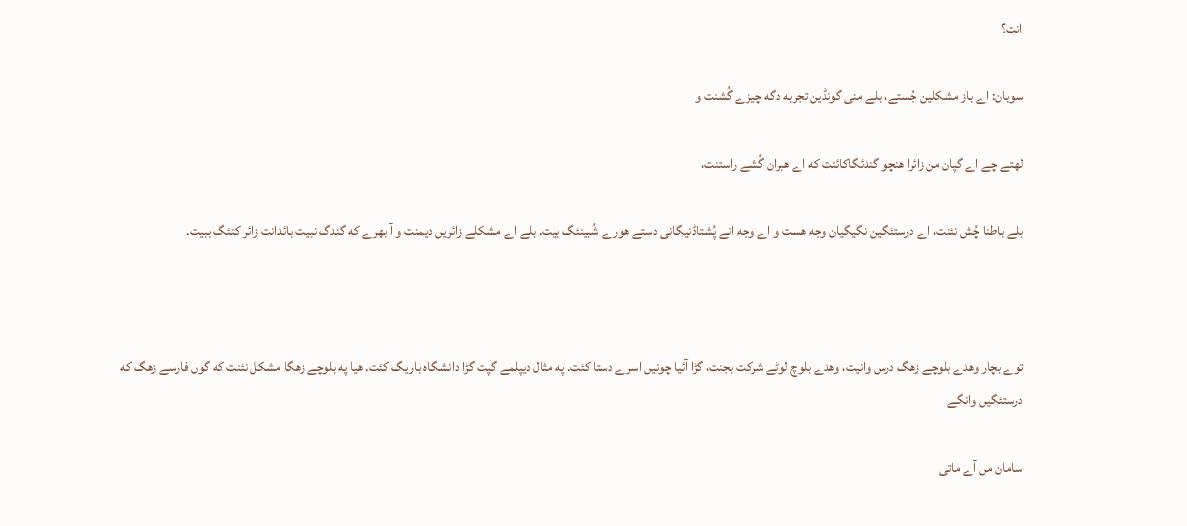انت؟

سوبان: اے باز مشکلین جُستے، بلے منی گونڈین تجربه دگه چیزے گُشنت و

لهتے چے اے گپان من زائرا ھنچو گندئگاکائنت که اے ھبران گُشے راستنت،

بلے باطنا چُش نئنت، اے درستئگین نگیگیان وجه ھست و اے وجه انے پُشتاڈنیگانی دستے ھورے شُبینئگ بیت. بلے اے مشکلے زائریں دیمنت و آ بهرے که گندگ نبیت بائدانت زائر کنئگ ببیت.



توے بچار وھدے بلوچے زھگ درس وانیت، وھدے بلوچ لوٹے شرکت بجنت، گڑا آئیا چونیں اسرے دستا کئت. په مثال دیپلمے گپت گڑا دانشگاہ باریگ کئت. ھیا په بلوچے زھگا مشکل نئنت که گوں فارسے زھگ که درستئگیں وانگے

سامان مں آے ماتی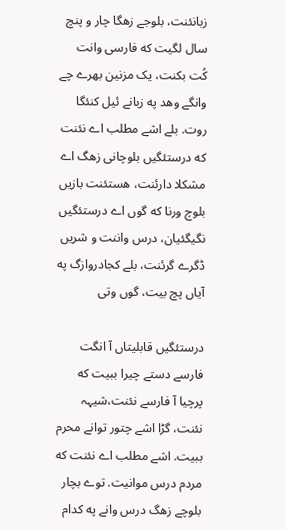زبانئنت، بلوجے زھگا چار و پنچ سال لگیت که فارسی وانت کُت بکنت، یک مزنین بهرے چے وانگے وھد په زبانے ئیل کنئگا روت. بلے اشے مطلب اے نئنت که درستئگيں بلوچانی زھگ اے مشکلا دارئنت، ھستئنت بازیں بلوچ ورنا که گوں اے درستئگیں نگیگئیان، درس واننت و شریں ڈگرے گرئنت، بلے کجادروازگ په آیاں پچ بیت، گوں وتی

درستئگیں قابلیتاں آ انگت فارسے دستے چیرا ببیت که پرچیا آ فارسے نئنت،شیہہ نئنت، گڑا اشے چتور توانے محرم ببیت. اشے مطلب اے نئنت که مردم درس موانیت. توے بچار بلوچے زھگ درس وانے په کدام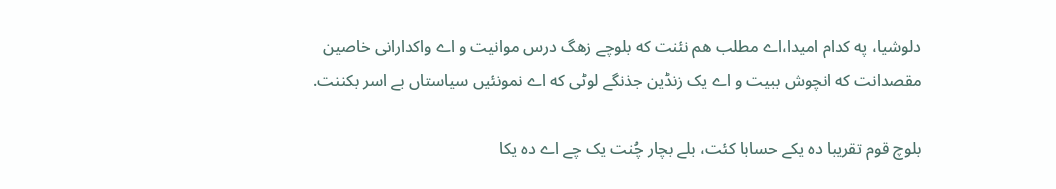دلوشیا، په کدام امیدا،اے مطلب ھم نئنت که بلوچے زھگ درس موانیت و اے واکدارانی خاصین مقصدانت که انچوش ببیت و اے یک زنڈین جذنگے لوٹی که اے نمونئیں سیاستاں بے اسر بکننت.

بلوچ قوم تقریبا دہ یکے حسابا کئت، بلے بچار چُنت یک چے اے دہ یکا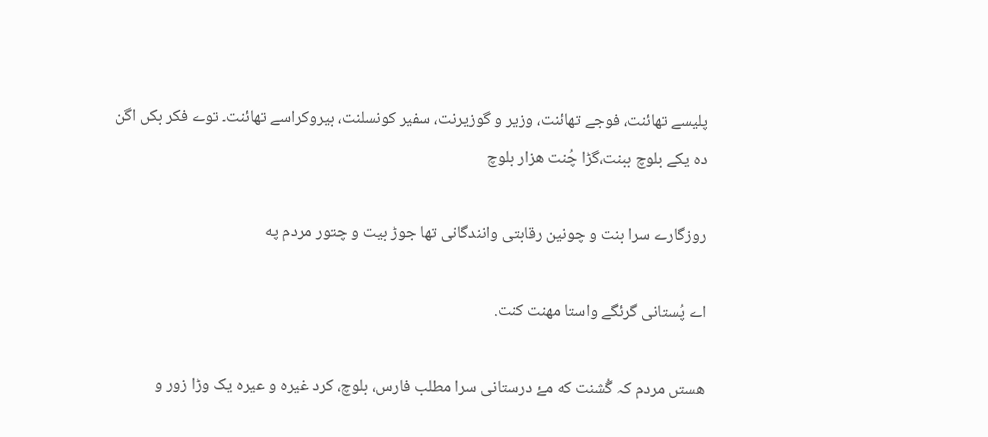پلیسے تهائنت، فوجے تهائنت، وزیر و گوزیرنت، سفیر کونسلنت، بیروکراسے تهائنت۔ توے فکر بکں اگن دہ یکے بلوچ ببنت،گڑا چُنت ھزار بلوچ

روزگارے سرا بنت و چونین رقابتی وانندگانی تها جوڑ بیت و چتور مردم په

اے پُستانی گرئگے واستا مهنت کنت.

ھستں مردم کہ گُشنت که مۓ درستانی سرا مطلب فارس، بلوچ، کرد غیرہ و عیرہ یک وڑا زور و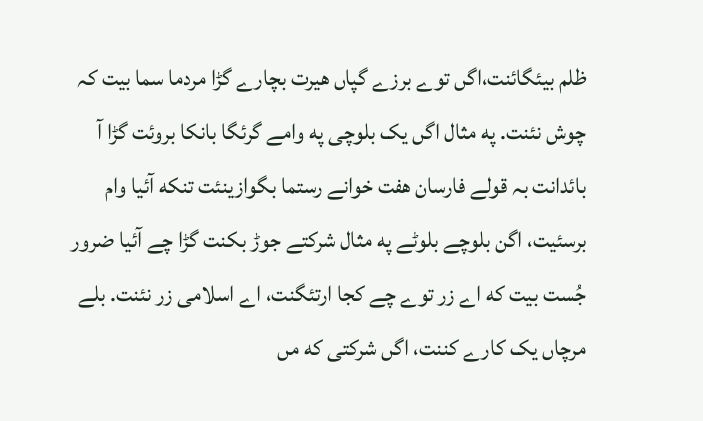ظلم بیئگائنت،اگں توے برزے گپاں ھیرت بچارے گڑا مردما سما بیت کہ چوش نئنت. په مثال اگں یک بلوچی په وامے گرئگا بانکا بروئت گڑا آ بائدانت بہ قولے فارسان ھفت خوانے رستما بگوازینئت تنکه آئیا وام برسئیت، اگن بلوچے بلوٹے په مثال شرکتے جوڑ بکنت گڑا چے آئیا ضرور جُست بیت که اے زر توے چے کجا ارتئگنت، اے اسلامی زر نئنت. بلے مرچاں یک کارے کننت، اگں شرکتی که مں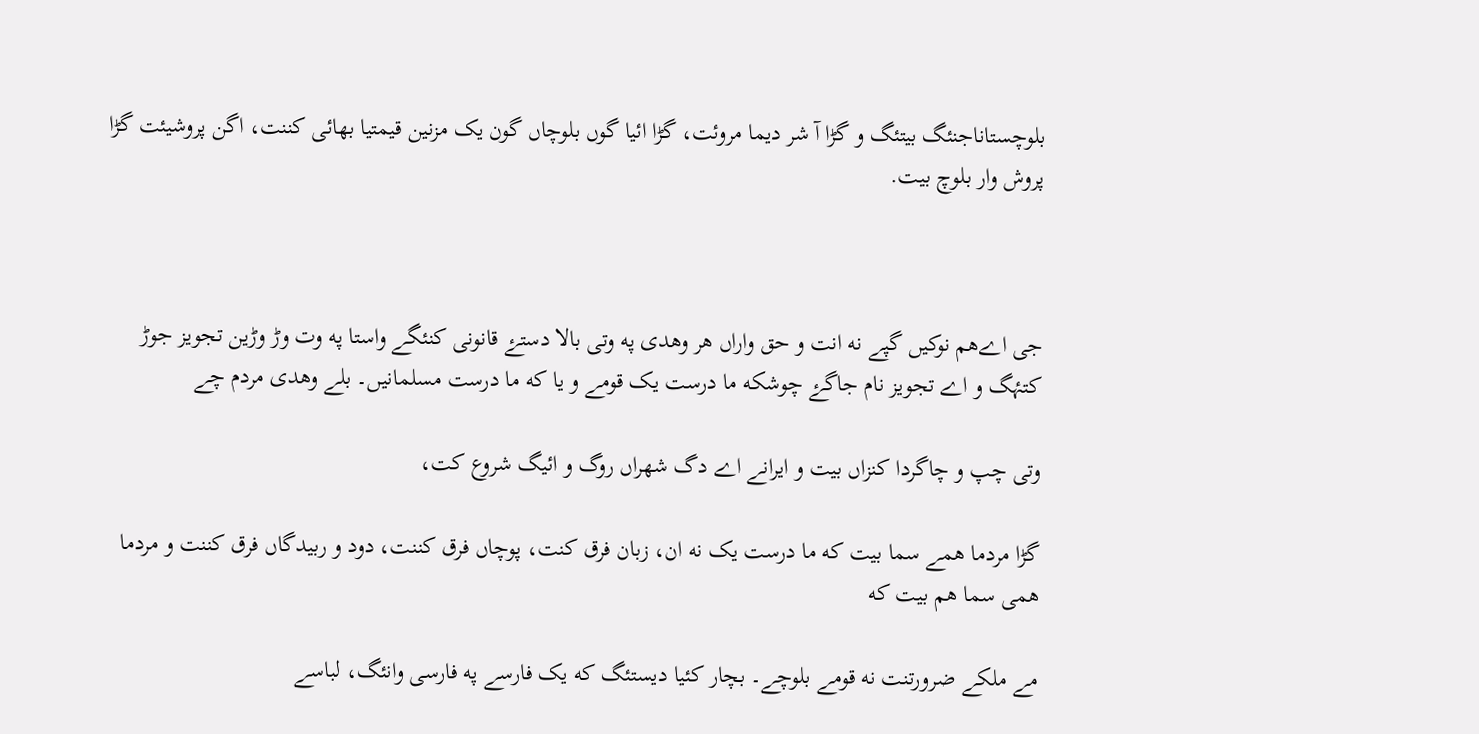بلوچستاناجنئگ بیتئگ و گڑا آ شر دیما مروئت، گڑا ائیا گوں بلوچاں گون یک مزنین قیمتیا بهائی کننت، اگن پروشیئت گڑا پروش وار بلوچ بیت.



جی اےھم نوکیں گپے نه انت و حق واراں ھر وھدی په وتی بالا دستۓ قانونی کنئگے واستا په وت وڑ وڑین تجویز جوڑ کتۂگ و اے تجویز نام جاگۓ چوشکه ما درست یک قومے و یا که ما درست مسلمانیں۔ بلے وھدی مردم چے

وتی چپ و چاگردا کنزاں بیت و ایرانے اے دگ شهراں روگ و ائیگ شروع کت،

گڑا مردما ھمے سما بیت که ما درست یک نه ان، زبان فرق کنت، پوچاں فرق کننت، دود و ربیدگاں فرق کننت و مردما ھمی سما ھم بیت که

مے ملکے ضرورتنت نه قومے بلوچے۔ بچار کئیا دیستئگ که یک فارسے په فارسی وانئگ، لباسے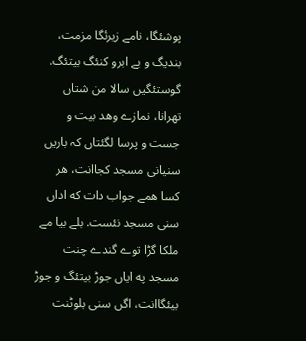پوشئگا، نامے زیرئگا مزمت، بندیگ و بے ابرو کنئگ بیتئگ. گوستئگیں سالا من شتاں تهرانا، نمازے وھد بیت و جست و پرسا لگئتاں کہ باريں سنیانی مسجد کجاانت، ھر کسا ھمے جواب دات که اداں سنی مسجد نئست. بلے بیا مے ملکا گڑا توے گندے چنت مسجد په ایاں جوڑ بیتئگ و جوڑ بیئگاانت، اگں سنی بلوٹنت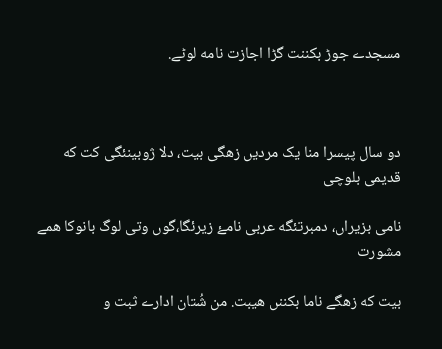مسجدے جوڑ بکننت گڑا اجازت نامه لوٹے.



دو سال پیسرا منا یک مردیں زھگی بیت، دلا ژوبینئگی کت که قدیمی بلوچی

نامی بزیراں، دمبرتئگه عربی نامۓ زیرئگا،گوں وتی لوگ بانوکا ھمے مشورت

بیت که زھگے ناما بکننں ھیبت. من شُتان ادارے ثبت و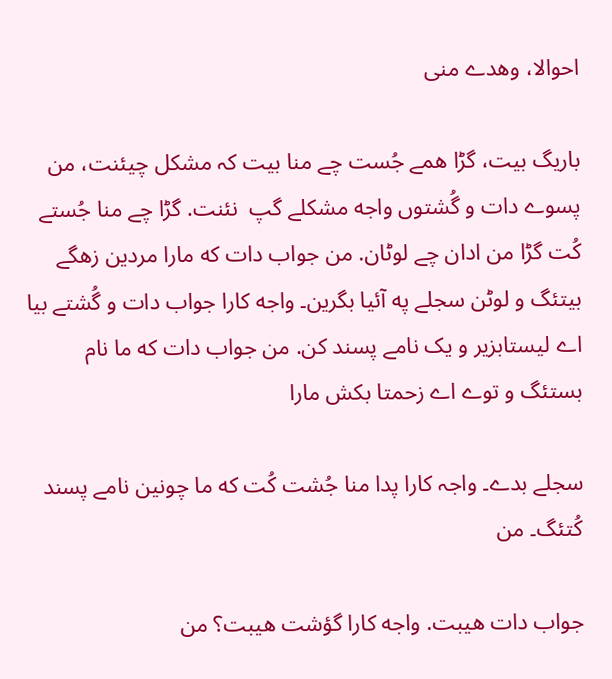احوالا، وھدے منی

باریگ بیت، گڑا ھمے جُست چے منا بیت کہ مشکل چیئنت، من پسوے دات و گُشتوں واجه مشکلے گپ  نئنت. گڑا چے منا جُستے کُت گڑا من ادان چے لوٹان. من جواب دات که مارا مردین زھگے بیتئگ و لوٹن سجلے په آئیا بگرین۔ واجه کارا جواب دات و گُشتے بیا اے لیستابزیر و یک نامے پسند کن. من جواب دات که ما نام بستئگ و توے اے زحمتا بکش مارا

سجلے بدے۔ واجہ کارا پدا منا جُشت کُت که ما چونین نامے پسند کُتئگ۔ من

جواب دات ھیبت. واجه کارا گؤشت ھیبت؟ من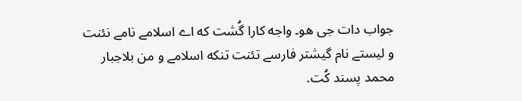جواب دات جی ھو۔ واجه کارا گُشت که اے اسلامے نامے نئنت و لیستے نام گیشتر فارسے تئنت تنکه اسلامے و من بلاجبار محمد پسند کُت.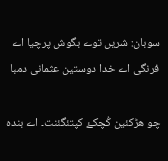سوبان: شریں توے بگوش پرچیا اے فرنگی اے خدا دوستین عثمانی دمبا

چو ھڑکئین کُچکۓ کپتئگئنت۔ اے بندہ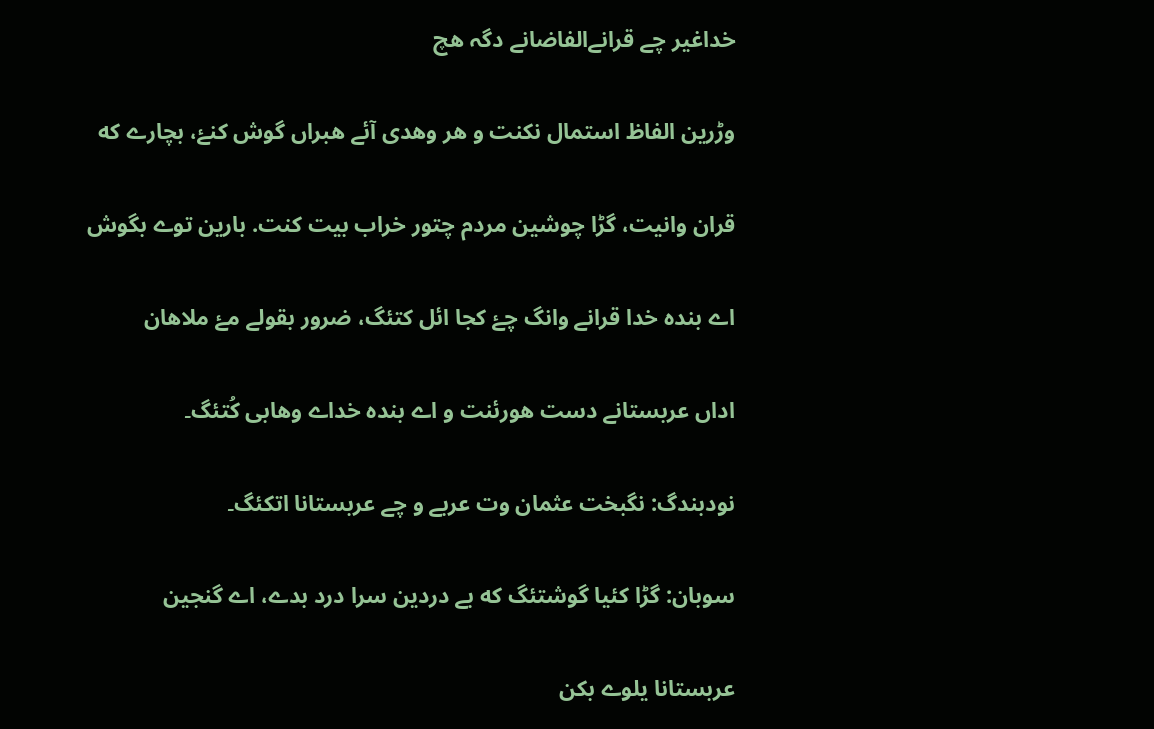خداغیر چے قرانےالفاضانے دگہ ھچ

وڑرین الفاظ استمال نکنت و ھر وھدی آئے ھبراں گوش کنۓ، بچارے که

قران وانیت، گڑا چوشین مردم چتور خراب بیت کنت. بارین توے بگوش

اے بندہ خدا قرانے وانگ چۓ کجا ائل کتئگ، ضرور بقولے مۓ ملاھان

اداں عربستانے دست ھورئنت و اے بندہ خداے وھابی کُتئگ۔

نودبندگ: نگبخت عثمان وت عربے و چے عربستانا اتکئگ۔

سوبان: گڑا کئیا گوشتئگ که بے دردین سرا درد بدے، اے گنجین

عربستانا یلوے بکن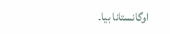اوگانستانا بیا۔